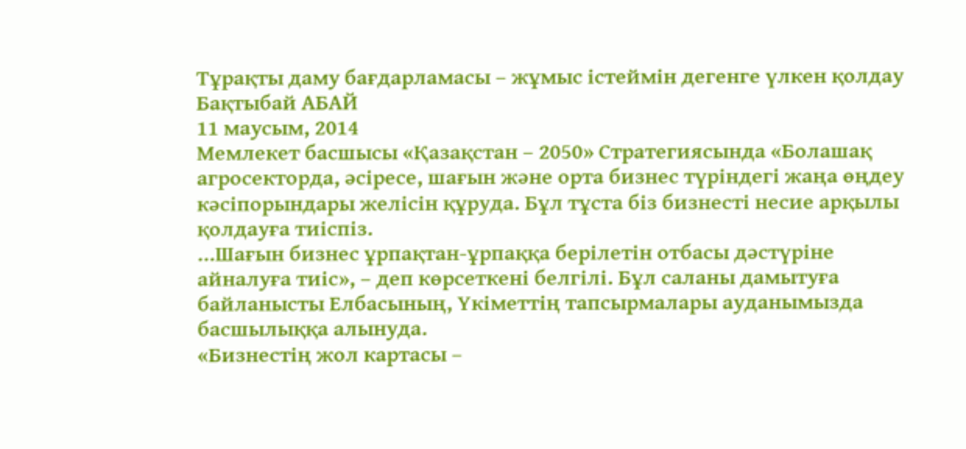Тұрақты даму бағдарламасы – жұмыс істеймін дегенге үлкен қолдау
Бақтыбай АБАЙ
11 маусым, 2014
Мемлекет басшысы «Қазақстан – 2050» Стратегиясында «Болашақ агросекторда, әсіресе, шағын және орта бизнес түріндегі жаңа өңдеу кәсіпорындары желісін құруда. Бұл тұста біз бизнесті несие арқылы қолдауға тиіспіз.
...Шағын бизнес ұрпақтан-ұрпаққа берілетін отбасы дәстүріне айналуға тиіс», – деп көрсеткені белгілі. Бұл саланы дамытуға байланысты Елбасының, Үкіметтің тапсырмалары ауданымызда басшылыққа алынуда.
«Бизнестің жол картасы –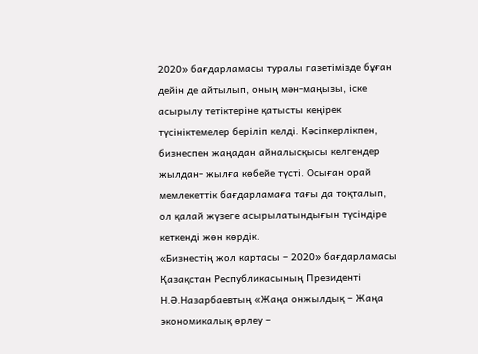2020» бағдарламасы туралы газетімізде бұған дейін де айтылып, оның мән-маңызы, іске асырылу тетіктеріне қатысты кеңірек түсініктемелер беріліп келді. Кәсіпкерлікпен, бизнеспен жаңадан айналысқысы келгендер жылдан- жылға көбейе түсті. Осыған орай мемлекеттік бағдарламаға тағы да тоқталып, ол қалай жүзеге асырылатындығын түсіндіре кеткенді жөн көрдік.
«Бизнестің жол картасы – 2020» бағдарламасы Қазақстан Республикасының Президенті Н.Ә.Назарбаевтың «Жаңа онжылдық – Жаңа экономикалық өрлеу –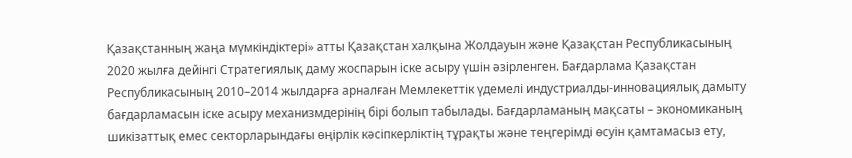Қазақстанның жаңа мүмкіндіктері» атты Қазақстан халқына Жолдауын және Қазақстан Республикасының 2020 жылға дейінгі Стратегиялық даму жоспарын іске асыру үшін әзірленген. Бағдарлама Қазақстан Республикасының 2010–2014 жылдарға арналған Мемлекеттік үдемелі индустриалды-инновациялық дамыту бағдарламасын іске асыру механизмдерінің бірі болып табылады. Бағдарламаның мақсаты – экономиканың шикізаттық емес секторларындағы өңірлік кәсіпкерліктің тұрақты және теңгерімді өсуін қамтамасыз ету,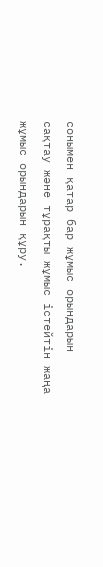сонымен қатар бар жұмыс орындарын сақтау және тұрақты жұмыс істейтін жаңа жұмыс орындарын құру.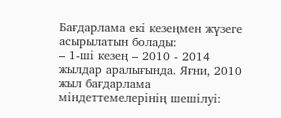Бағдарлама екі кезеңмен жүзеге асырылатын болады:
– 1-ші кезең – 2010 - 2014 жылдар аралығында. Яғни, 2010 жыл бағдарлама міндеттемелерінің шешілуі: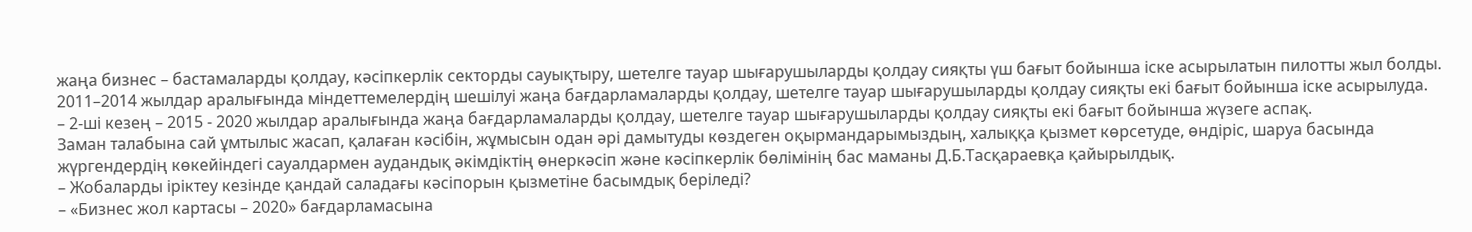жаңа бизнес – бастамаларды қолдау, кәсіпкерлік секторды сауықтыру, шетелге тауар шығарушыларды қолдау сияқты үш бағыт бойынша іске асырылатын пилотты жыл болды. 2011–2014 жылдар аралығында міндеттемелердің шешілуі жаңа бағдарламаларды қолдау, шетелге тауар шығарушыларды қолдау сияқты екі бағыт бойынша іске асырылуда.
– 2-ші кезең – 2015 - 2020 жылдар аралығында жаңа бағдарламаларды қолдау, шетелге тауар шығарушыларды қолдау сияқты екі бағыт бойынша жүзеге аспақ.
Заман талабына сай ұмтылыс жасап, қалаған кәсібін, жұмысын одан әрі дамытуды көздеген оқырмандарымыздың, халыққа қызмет көрсетуде, өндіріс, шаруа басында жүргендердің көкейіндегі сауалдармен аудандық әкімдіктің өнеркәсіп және кәсіпкерлік бөлімінің бас маманы Д.Б.Тасқараевқа қайырылдық.
– Жобаларды іріктеу кезінде қандай саладағы кәсіпорын қызметіне басымдық беріледі?
– «Бизнес жол картасы – 2020» бағдарламасына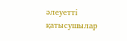әлеуетті қатысушылар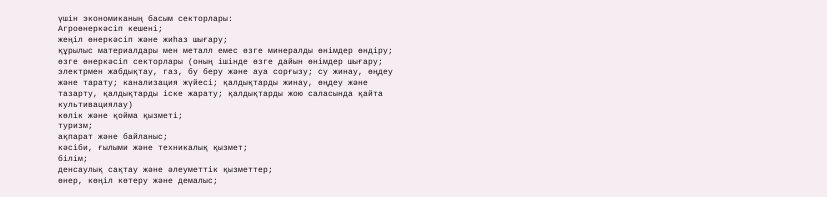үшін экономиканың басым секторлары:
Агроөнеркәсіп кешені;
жеңіл өнеркәсіп және жиһаз шығару;
құрылыс материалдары мен металл емес өзге минералды өнімдер өндіру;
өзге өнеркәсіп секторлары (оның ішінде өзге дайын өнімдер шығару; электрмен жабдықтау, газ, бу беру және ауа сорғызу; су жинау, өңдеу және тарату; канализация жүйесі; қалдықтарды жинау, өңдеу және тазарту, қалдықтарды іске жарату; қалдықтарды жою саласында қайта культивациялау)
көлік және қойма қызметі;
туризм;
ақпарат және байланыс;
кәсіби, ғылыми және техникалық қызмет;
білім;
денсаулық сақтау және әлеуметтік қызметтер;
өнер, көңіл көтеру және демалыс;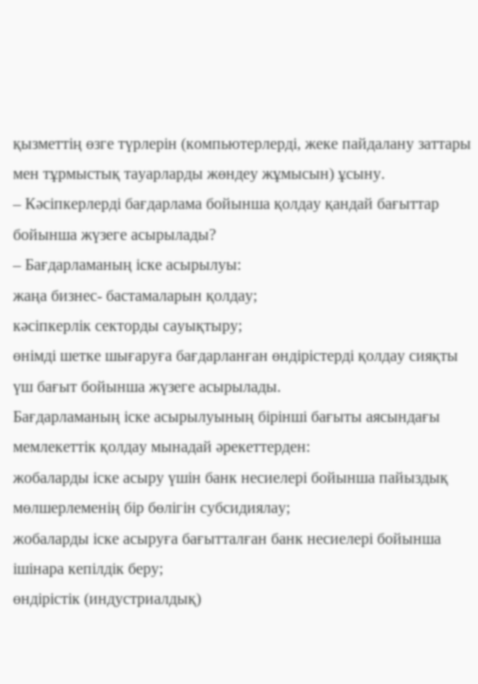қызметтің өзге түрлерін (компьютерлерді, жеке пайдалану заттары мен тұрмыстық тауарларды жөндеу жұмысын) ұсыну.
– Кәсіпкерлерді бағдарлама бойынша қолдау қандай бағыттар бойынша жүзеге асырылады?
– Бағдарламаның іске асырылуы:
жаңа бизнес- бастамаларын қолдау;
кәсіпкерлік секторды сауықтыру;
өнімді шетке шығаруға бағдарланған өндірістерді қолдау сияқты үш бағыт бойынша жүзеге асырылады.
Бағдарламаның іске асырылуының бірінші бағыты аясындағы мемлекеттік қолдау мынадай әрекеттерден:
жобаларды іске асыру үшін банк несиелері бойынша пайыздық мөлшерлеменің бір бөлігін субсидиялау;
жобаларды іске асыруға бағытталған банк несиелері бойынша ішінара кепілдік беру;
өндірістік (индустриалдық)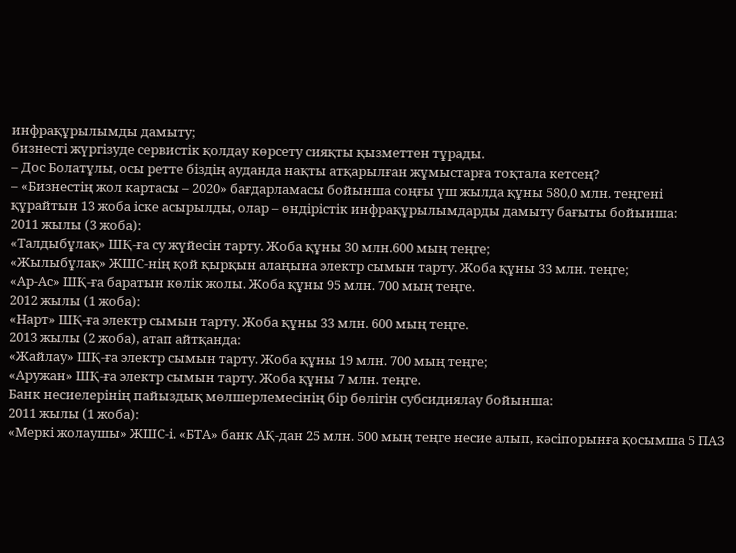инфрақұрылымды дамыту;
бизнесті жүргізуде сервистік қолдау көрсету сияқты қызметтен тұрады.
– Дос Болатұлы, осы ретте біздің ауданда нақты атқарылған жұмыстарға тоқтала кетсең?
– «Бизнестің жол картасы – 2020» бағдарламасы бойынша соңғы үш жылда құны 580,0 млн. теңгені құрайтын 13 жоба іске асырылды, олар – өндірістік инфрақұрылымдарды дамыту бағыты бойынша:
2011 жылы (3 жоба):
«Талдыбұлақ» ШҚ-ға су жүйесін тарту. Жоба құны 30 млн.600 мың теңге;
«Жылыбұлақ» ЖШС-нің қой қырқын алаңына электр сымын тарту. Жоба құны 33 млн. теңге;
«Ар-Ас» ШҚ-ға баратын көлік жолы. Жоба құны 95 млн. 700 мың теңге.
2012 жылы (1 жоба):
«Нарт» ШҚ-ға электр сымын тарту. Жоба құны 33 млн. 600 мың теңге.
2013 жылы (2 жоба), атап айтқанда:
«Жайлау» ШҚ-ға электр сымын тарту. Жоба құны 19 млн. 700 мың теңге;
«Аружан» ШҚ-ға электр сымын тарту. Жоба құны 7 млн. теңге.
Банк несиелерінің пайыздық мөлшерлемесінің бір бөлігін субсидиялау бойынша:
2011 жылы (1 жоба):
«Меркі жолаушы» ЖШС-і. «БТА» банк АҚ-дан 25 млн. 500 мың теңге несие алып, кәсіпорынға қосымша 5 ПАЗ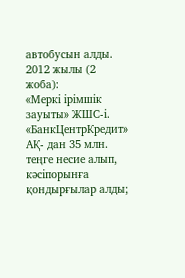автобусын алды.
2012 жылы (2 жоба):
«Меркі ірімшік зауыты» ЖШС-і. «БанкЦентрКредит» АҚ- дан 35 млн. теңге несие алып, кәсіпорынға қондырғылар алды;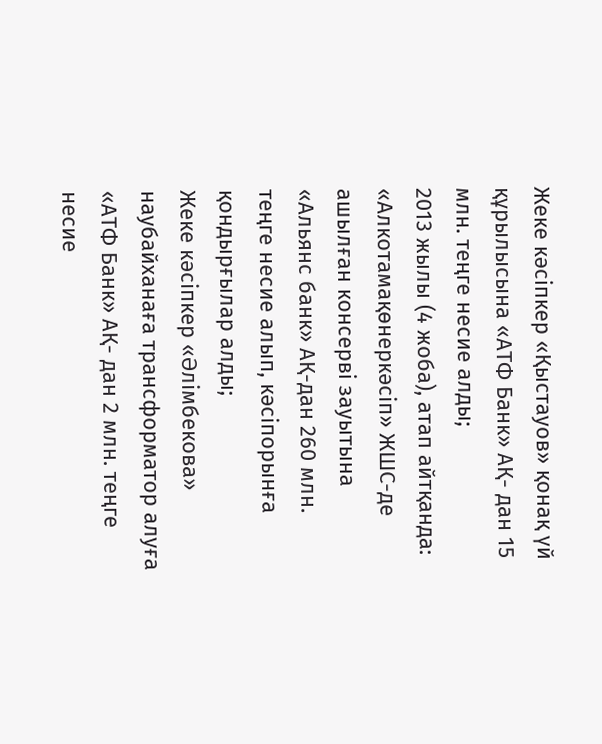Жеке кәсіпкер «Қыстауов» қонақ үй құрылысына «АТФ Банк» АҚ- дан 15 млн. теңге несие алды;
2013 жылы (4 жоба), атап айтқанда:
«Алкотамақөнеркәсіп» ЖШС-де ашылған консерві зауытына «Альянс банк» АҚ-дан 260 млн. теңге несие алып, кәсіпорынға қондырғылар алды;
Жеке кәсіпкер «Әлімбекова» наубайханаға трансформатор алуға «АТФ Банк» АҚ- дан 2 млн. теңге несие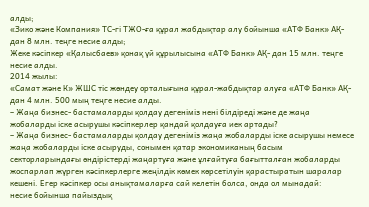алды;
«Зико және Компания» ТС-гі ТЖО-ға құрал жабдықтар алу бойынша «АТФ Банк» АҚ-дан 8 млн. теңге несие алды;
Жеке кәсіпкер «Қалысбаев» қонақ үй құрылысына «АТФ Банк» АҚ- дан 15 млн. теңге несие алды.
2014 жылы:
«Самат және К» ЖШС тіс жөндеу орталығына құрал-жабдықтар алуға «АТФ Банк» АҚ-дан 4 млн. 500 мың теңге несие алды.
– Жаңа бизнес- бастамаларды қолдау дегеніміз нені білдіреді және де жаңа жобаларды іске асырушы кәсіпкерлер қандай қолдауға иек артады?
– Жаңа бизнес- бастамаларды қолдау дегеніміз жаңа жобаларды іске асырушы немесе жаңа жобаларды іске асыруды, сонымен қатар экономиканың басым секторларындағы өндірістерді жаңартуға және ұлғайтуға бағытталған жобаларды жоспарлап жүрген кәсіпкерлерге жеңілдік көмек көрсетілуін қарастыратын шаралар кешені. Егер кәсіпкер осы анықтамаларға сай келетін болса, онда ол мынадай:
несие бойынша пайыздық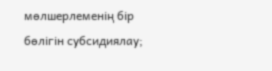мөлшерлеменің бір бөлігін субсидиялау;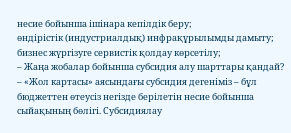несие бойынша ішінара кепілдік беру;
өндірістік (индустриалдық) инфрақұрылымды дамыту;
бизнес жүргізуге сервистік қолдау көрсетілу;
– Жаңа жобалар бойынша субсидия алу шарттары қандай?
– «Жол картасы» аясындағы субсидия дегеніміз – бұл бюджеттен өтеусіз негізде берілетін несие бойынша сыйақының бөлігі. Субсидиялау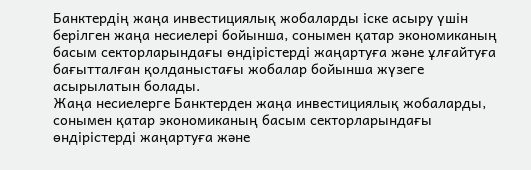Банктердің жаңа инвестициялық жобаларды іске асыру үшін берілген жаңа несиелері бойынша, сонымен қатар экономиканың басым секторларындағы өндірістерді жаңартуға және ұлғайтуға бағытталған қолданыстағы жобалар бойынша жүзеге асырылатын болады.
Жаңа несиелерге Банктерден жаңа инвестициялық жобаларды, сонымен қатар экономиканың басым секторларындағы өндірістерді жаңартуға және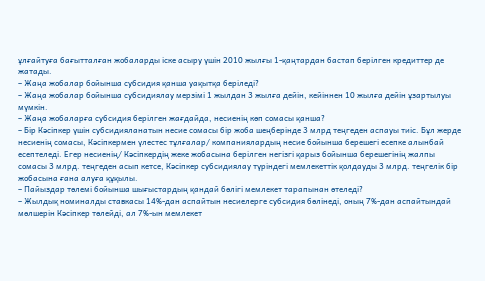ұлғайтуға бағытталған жобаларды іске асыру үшін 2010 жылғы 1-қаңтардан бастап берілген кредиттер де жатады.
– Жаңа жобалар бойынша субсидия қанша уақытқа беріледі?
– Жаңа жобалар бойынша субсидиялау мерзімі 1 жылдан 3 жылға дейін, кейіннен 10 жылға дейін ұзартылуы мүмкін.
– Жаңа жобаларға субсидия берілген жағдайда, несиенің көп сомасы қанша?
– Бір Кәсіпкер үшін субсидияланатын несие сомасы бір жоба шеңберінде 3 млрд теңгеден аспауы тиіс. Бұл жерде несиенің сомасы, Кәсіпкермен үлестес тұлғалар/ компаниялардың несие бойынша берешегі есепке алынбай есептеледі. Егер несиенің/ Кәсіпкердің жеке жобасына берілген негізгі қарыз бойынша берешегінің жалпы сомасы 3 млрд. теңгеден асып кетсе, Кәсіпкер субсидиялау түріндегі мемлекеттік қолдауды 3 млрд. теңгелік бір жобасына ғана алуға құқылы.
– Пайыздар төлемі бойынша шығыстардың қандай бөлігі мемлекет тарапынан өтеледі?
– Жылдық номиналды ставкасы 14%-дан аспайтын несиелерге субсидия бөлінеді, оның 7%-дан аспайтындай мөлшерін Кәсіпкер төлейді, ал 7%-ын мемлекет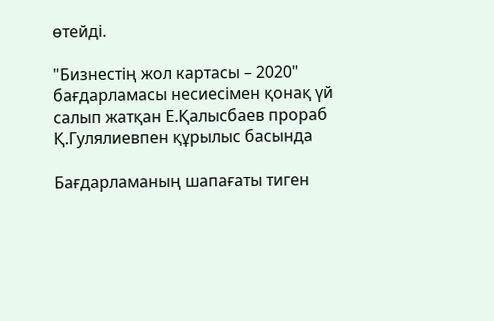өтейді.

"Бизнестің жол картасы – 2020" бағдарламасы несиесімен қонақ үй салып жатқан Е.Қалысбаев прораб Қ.Гулялиевпен құрылыс басында

Бағдарламаның шапағаты тиген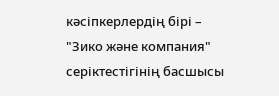кәсіпкерлердің бірі – "Зико және компания" серіктестігінің басшысы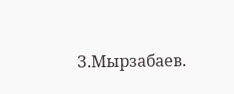З.Мырзабаев.